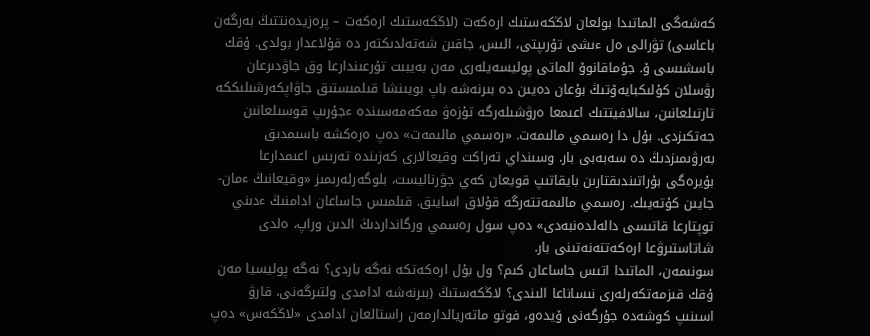كەشەگى الماتىدا بولعان لاڭكەستىك ارەكەت (لاڭكەستىك ارەكەت – پرەزيدەنتتىڭ بەرگەن باعاسى) تۋرالى ەل ءىشى تۇرىپتى، الىس، جاقىن شەتەلدىكتەر دە قۇلاعدار بولدى. ۇقك باسشىسى ۆ. جۇماقانوۆ الماتى پوليسەيلەرى مەن بەيبىت تۇرعىندارعا وق جاۋدىرعان رۋسلان كۇلىكبايەۆتىڭ بۇعان دەيىن دە بىرنەشە باپ بويىنشا قىلمىستىق جاۋاپكەرشىلىككە تارتىلعانىن، سالافيتتىك اعىمعا ەرۋشىلەرگە تۇزەۋ مەكەمەسىندە ءجۇرىپ قوسىلعانىن جەتكىزدى. بۇل دا رەسمي مالىمەت. «رەسمي مالىمەت» دەپ ەرەكشە باسىمدىق بەرۋىمىزدىڭ دە سەبەبى بار. وسىنداي تەراكت وقيعالارى كەزىندە تەرىس اعىمدارعا بۇيرەگى بۇراتىندىقتارىن بايقاتىپ قويعان كەي جۋرناليست، بلوگەرلەرىمىز «وقيعانىڭ ءمان-جايىن كۇتەيىك. رەسمي مالىمەتتەرگە قۇلاق اسايىق. قىلمىس جاساعان ادامنىڭ ءدىني توپتارعا قاتىسى دالەلدەنبەدى» دەپ سول رەسمي ورگانداردىڭ الدىن وراپ، ەلدى شاتاستىرۋعا ارەكەتتەنەتىنى بار.
سونىمەن، الماتىدا اتىس جاساعان كىم؟ ول بۇل ارەكەتكە نەگە باردى؟ نەگە پوليسيا مەن ۇقك قىزمەتكەرلەرى نىساناعا الىندى؟ لاڭكەستىڭ (بىرنەشە ادامدى ولتىرگەنى، قارۋ اسىنىپ كوشەدە جۇرگەنى ۆيدەو، فوتو ماتەريالدارمەن راستالعان ادامدى «لاڭكەس» دەپ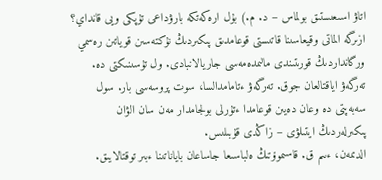اتاۋ اسىعىستىق بولماس – د. م.) بۇل ارەكەتكە بارۋداعى تۇپكى ويى قانداي؟ ازىرگە الماتى وقيعاسىنا قاتىستى قوعامدىق پىكىردىڭ نۇكتەسىن قوياتىن رەسمي ورگانداردىڭ قورىتىندى مالىمدەمەسى جاريالانبادى. ول تۇسىنىكتى دە. تەرگەۋ اياقتالعان جوق. تەرگەۋ ءتامامدالسا، سوت پروسەسى بار. سول سەبەپتى دە وعان دەيىن قوعامدا ءتۇرلى بولجامدار مەن سان الۋان پىكىرلەردىڭ ايتىلۋى – زاڭدى قۇبىلىس.
الدىمەن، ءىىم ق. قاسىموۆتىڭ ەلباسىعا جاساعان باياناتىنا ءبىر توقتالايىق.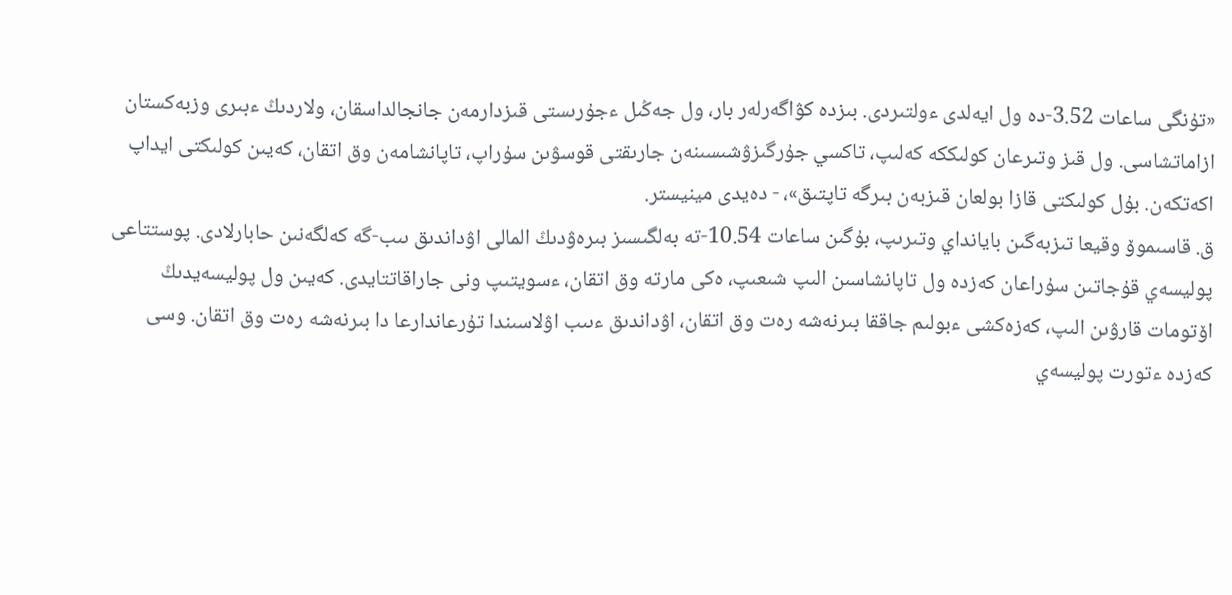«تۇنگى ساعات 3.52-دە ول ايەلدى ءولتىردى. بىزدە كۋاگەرلەر بار، ول جەڭىل ءجۇرىستى قىزدارمەن جانجالداسقان، ولاردىڭ ءبىرى وزبەكستان ازاماتشاسى. ول قىز وتىرعان كولىككە كەلىپ، تاكسي جۇرگىزۋشىسىنەن جارىقتى قوسۋىن سۇراپ، تاپانشامەن وق اتقان، كەيىن كولىكتى ايداپ اكەتكەن. بۇل كولىكتى قازا بولعان قىزبەن بىرگە تاپتىق»، - دەيدى مينيستر.
ق. قاسىموۆ وقيعا تىزبەگىن بايانداي وتىرىپ، بۇگىن ساعات 10.54-تە بەلگىسىز بىرەۋدىڭ المالى اۋداندىق ىىب-گە كەلگەنىن حابارلادى. پوستتاعى پوليسەي قۇجاتىن سۇراعان كەزدە ول تاپانشاسىن الىپ شىعىپ، ەكى مارتە وق اتقان، ءسويتىپ ونى جاراقاتتايدى. كەيىن ول پوليسەيدىڭ اۆتومات قارۋىن الىپ، كەزەكشى ءبولىم جاققا بىرنەشە رەت وق اتقان، اۋداندىق ءىىب اۋلاسىندا تۇرعاندارعا دا بىرنەشە رەت وق اتقان. وسى كەزدە ءتورت پوليسەي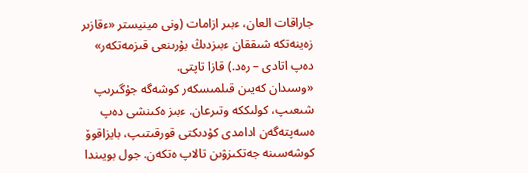جاراقات العان، ءبىر ازامات (ونى مينيستر «ءقازىر زەينەتكە شىققان ءبىزدىڭ بۇرىنعى قىزمەتكەر» دەپ اتادى – رەد.) قازا تاپتى.
«وسىدان كەيىن قىلمىسكەر كوشەگە جۇگىرىپ شىعىپ، كولىككە وتىرعان. ءبىز ەكىنشى دەپ ەسەپتەگەن ادامدى كۇدىكتى قورقىتىپ، بايزاقوۆ كوشەسىنە جەتكىزۋىن تالاپ ەتكەن. جول بويىندا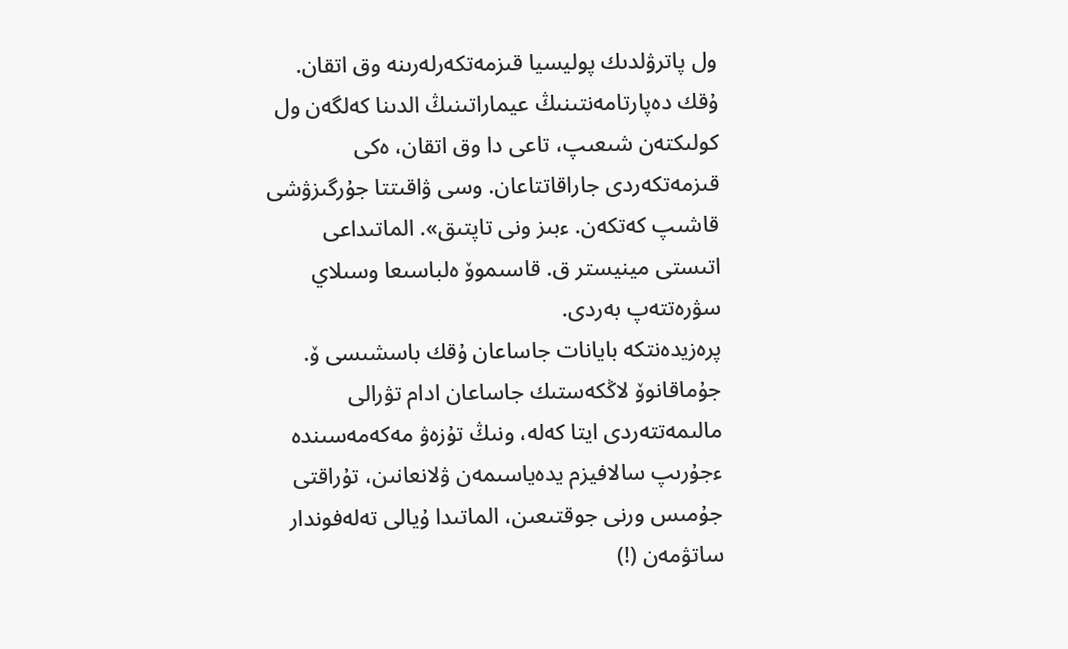ول پاترۋلدىك پوليسيا قىزمەتكەرلەرىنە وق اتقان. ۇقك دەپارتامەنتىنىڭ عيماراتىنىڭ الدىنا كەلگەن ول كولىكتەن شىعىپ، تاعى دا وق اتقان، ەكى قىزمەتكەردى جاراقاتتاعان. وسى ۋاقىتتا جۇرگىزۋشى قاشىپ كەتكەن. ءبىز ونى تاپتىق». الماتىداعى اتىستى مينيستر ق. قاسىموۆ ەلباسىعا وسىلاي سۋرەتتەپ بەردى.
پرەزيدەنتكە بايانات جاساعان ۇقك باسشىسى ۆ. جۇماقانوۆ لاڭكەستىك جاساعان ادام تۋرالى مالىمەتتەردى ايتا كەلە، ونىڭ تۇزەۋ مەكەمەسىندە ءجۇرىپ سالافيزم يدەياسىمەن ۋلانعانىن، تۇراقتى جۇمىس ورنى جوقتىعىن، الماتىدا ۇيالى تەلەفوندار ساتۋمەن (!)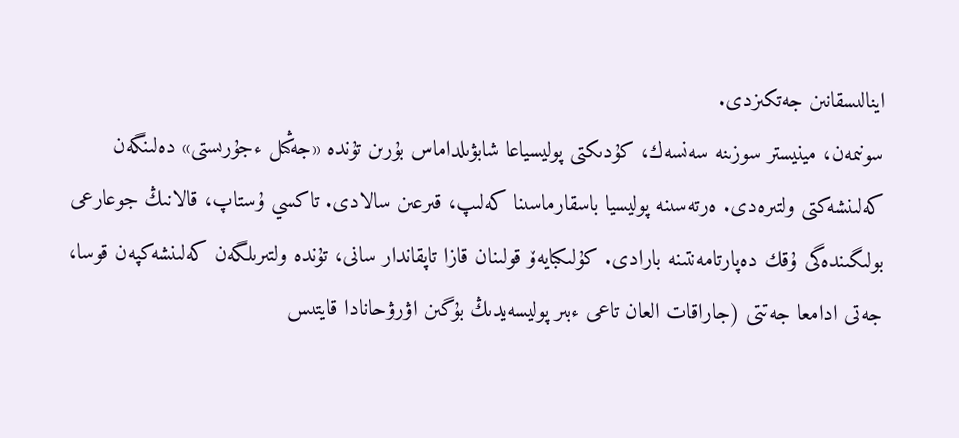اينالىسقانىن جەتكىزدى.
سونىمەن، مينيستر سوزىنە سەنسەك، كۇدىكتى پوليسياعا شابۋىلداماس بۇرىن تۇندە «جەڭىل ءجۇرىستى» دەلىنگەن كەلىنشەكتى ولتىرەدى. ەرتەسىنە پوليسيا باسقارماسىنا كەلىپ، قىرعىن سالادى. تاكسي ۇستاپ، قالانىڭ جوعارعى بولىگىندەگى ۇقك دەپارتامەنتىنە بارادى. كۇلىكبايەۆ قولىنان قازا تاپقاندار سانى، تۇندە ولتىرىلگەن كەلىنشەكپەن قوسا، جەتى ادامعا جەتتى (جاراقات العان تاعى ءبىر پوليسەيدىڭ بۇگىن اۋرۋحانادا قايتىس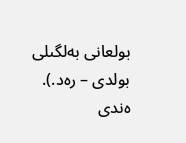بولعانى بەلگىلى بولدى – رەد.). ەندى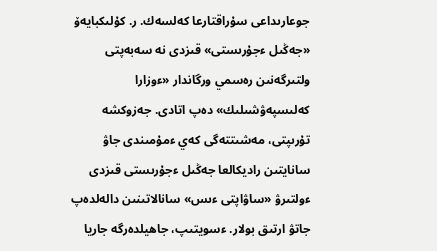جوعارىداعى سۇراقتارعا كەلسەك. ر. كۇلىكبايەۆ «جەڭىل ءجۇرىستى» قىزدى نە سەبەپتى ولتىرگەنىن رەسمي ورگاندار «ءوزارا كەلىسپەۋشىلىك» دەپ اتادى. جەزوكشە تۇرىپتى، مەشىتتەگى كەي ءمۇمىندى جاۋ سانايتىن راديكالعا جەڭىل ءجۇرىستى قىزدى ءولتىرۋ «ساۋاپتى ءىس» سانالاتىنىن دالەلدەپ جاتۋ ارتىق بولار. ءسويتىپ، جاھيلدەرگە جاريا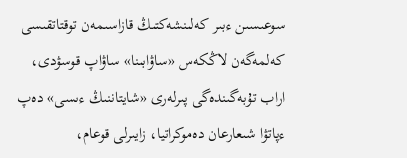سوعىسىن ءبىر كەلىنشەكتىڭ قازاسىمەن توقتاتقىسى كەلمەگەن لاڭكەس «ساۋابىنا» ساۋاپ قوسۋدى، اراب تۇبەگىندەگى پىرلەرى «شايتاننىڭ ءىسى» دەپ ءپاتۋا شىعارعان دەموكراتيا، زايىرلى قوعام،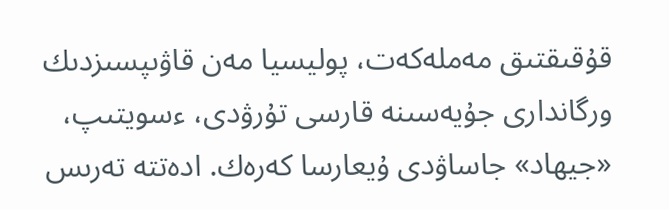قۇقىقتىق مەملەكەت، پوليسيا مەن قاۋىپسىزدىك ورگاندارى جۇيەسىنە قارسى تۇرۋدى، ءسويتىپ، «جيھاد» جاساۋدى ۇيعارسا كەرەك. ادەتتە تەرىس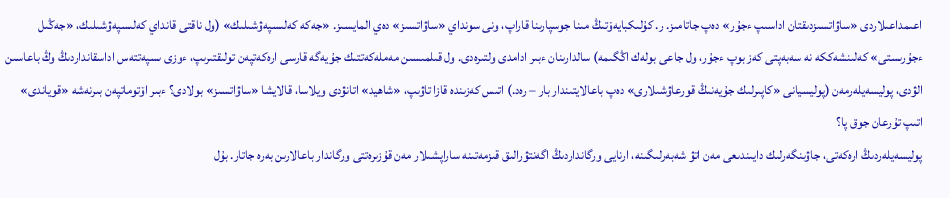اعىمداعىلاردى «ساۋاتسىزدىقتان اداسىپ ءجۇر» دەپ جاتامىز. ر. كۇلىكبايەۆتىڭ مىنا جوسپارىنا قاراپ، ونى سونداي «ساۋاتسىز» دەي المايسىز. «جەكە كەلىسپەۋشىلىك» (ول ناقتى قانداي كەلىسپەۋشىلىك، «جەڭىل ءجۇرىستى» كەلىنشەككە نە سەبەپتى كەز بوپ ءجۇر، ول جاعى بولەك اڭگىمە) سالدارىنان ءبىر ادامدى ولتىرەدى. ول قىلمىسىن مەملەكەتتىك جۇيەگە قارسى ارەكەتپەن تولىقتىرىپ، ءوزى ىسپەتتەس اداسقانداردىڭ وڭ باعاسىن الۋدى، پوليسەيلەرمەن (پوليسيانى «كاپىرلىك جۇيەنىڭ قورعاۋشىلارى» دەپ باعالايتىندار بار – رەد.) اتىس كەزىندە قازا تاۋىپ، «شاھيد» اتانۋدى ويلاسا، قالايشا «ساۋاتسىز» بولادى؟ ءبىر اۆتوماتپەن بىرنەشە «قوياندى» اتىپ تۇرعان جوق پا؟
پوليسەيلەردىڭ ارەكەتى، جاۋىنگەرلىك دايىندىعى مەن اتۋ شەبەرلىگىنە، ارنايى ورگانداردىڭ اگەنتۋرالىق قىزمەتىنە ساراپشىلار مەن قۇزىرەتتى ورگاندار باعالارىن بەرە جاتار. بۇل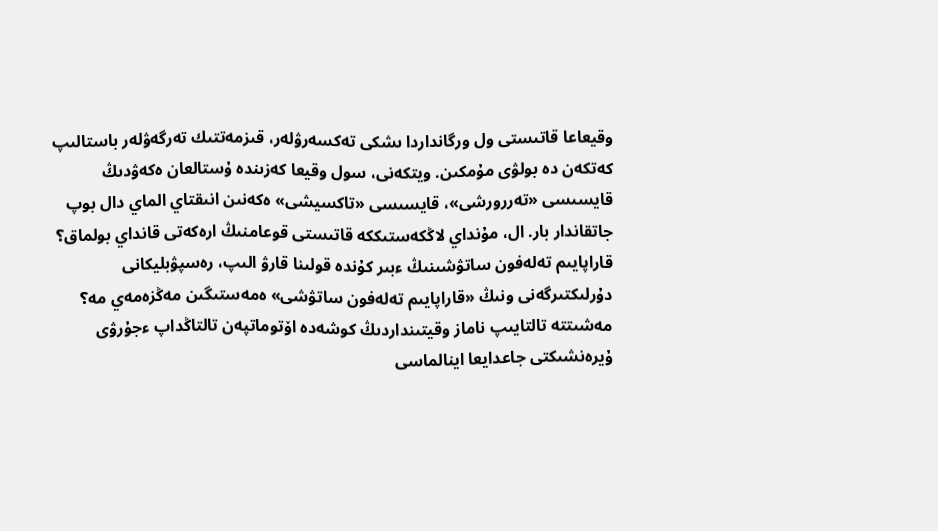وقيعاعا قاتىستى ول ورگانداردا ىشكى تەكسەرۋلەر، قىزمەتتىك تەرگەۋلەر باستالىپ كەتكەن دە بولۋى مۇمكىن. ويتكەنى، سول وقيعا كەزىندە ۇستالعان ەكەۋدىڭ قايسىسى «تەررورشى»، قايسىسى «تاكسيشى» ەكەنىن انىقتاي الماي دال بوپ جاتقاندار بار. ال، مۇنداي لاڭكەستىككە قاتىستى قوعامنىڭ ارەكەتى قانداي بولماق؟ قاراپايىم تەلەفون ساتۋشىنىڭ ءبىر كۇندە قولىنا قارۋ الىپ، رەسپۋبليكانى دۇرلىكتىرگەنى ونىڭ «قاراپايىم تەلەفون ساتۋشى» ەمەستىگىن مەڭزەمەي مە؟ مەشىتتە تالتايىپ ناماز وقيتىنداردىڭ كوشەدە اۆتوماتپەن تالتاڭداپ ءجۇرۋى ۇيرەنشىكتى جاعدايعا اينالماسى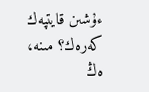ءۇشىن قايتپەك كەرەك؟ مىنە، ەڭ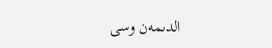الدىمەن وسى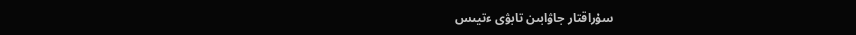سۇراقتار جاۋابىن تابۋى ءتيىس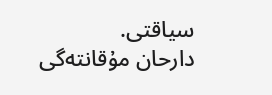سياقتى.
دارحان مۇقانتەگى